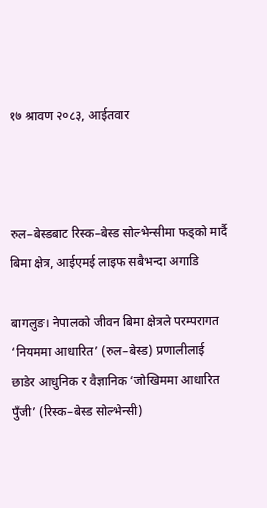१७ श्रावण २०८३, आईतवार



रुल–बेस्डबाट रिस्क–बेस्ड सोल्भेन्सीमा फड्को मार्दै बिमा क्षेत्र, आईएमई लाइफ सबैभन्दा अगाडि

बागलुङ। नेपालको जीवन बिमा क्षेत्रले परम्परागत ‘नियममा आधारित’ (रुल–बेस्ड) प्रणालीलाई छाडेर आधुनिक र वैज्ञानिक ‘जोखिममा आधारित पुँजी’ (रिस्क–बेस्ड सोल्भेन्सी)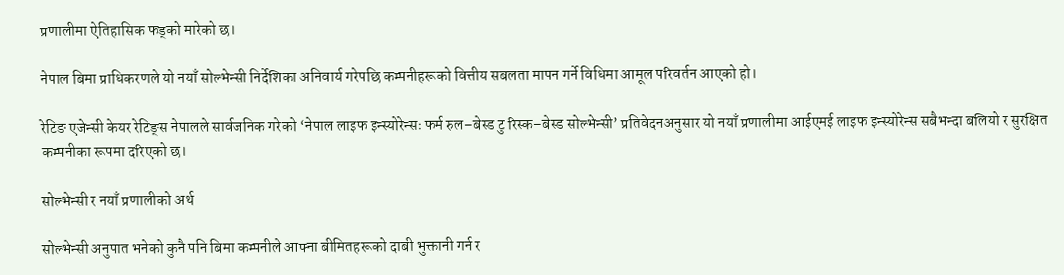प्रणालीमा ऐतिहासिक फड्को मारेको छ।

नेपाल बिमा प्राधिकरणले यो नयाँ सोल्भेन्सी निर्देशिका अनिवार्य गरेपछि कम्पनीहरूको वित्तीय सबलता मापन गर्ने विधिमा आमूल परिवर्तन आएको हो।

रेटिङ एजेन्सी केयर रेटिङ्स नेपालले सार्वजनिक गरेको ‘नेपाल लाइफ इन्स्योरेन्सः फर्म रुल–बेस्ड टु रिस्क–बेस्ड सोल्भेन्सी’ प्रतिवेदनअनुसार यो नयाँ प्रणालीमा आईएमई लाइफ इन्स्योरेन्स सबैभन्दा बलियो र सुरक्षित कम्पनीका रूपमा दरिएको छ।

सोल्भेन्सी र नयाँ प्रणालीको अर्थ

सोल्भेन्सी अनुपात भनेको कुनै पनि बिमा कम्पनीले आफ्ना बीमितहरूको दाबी भुक्तानी गर्न र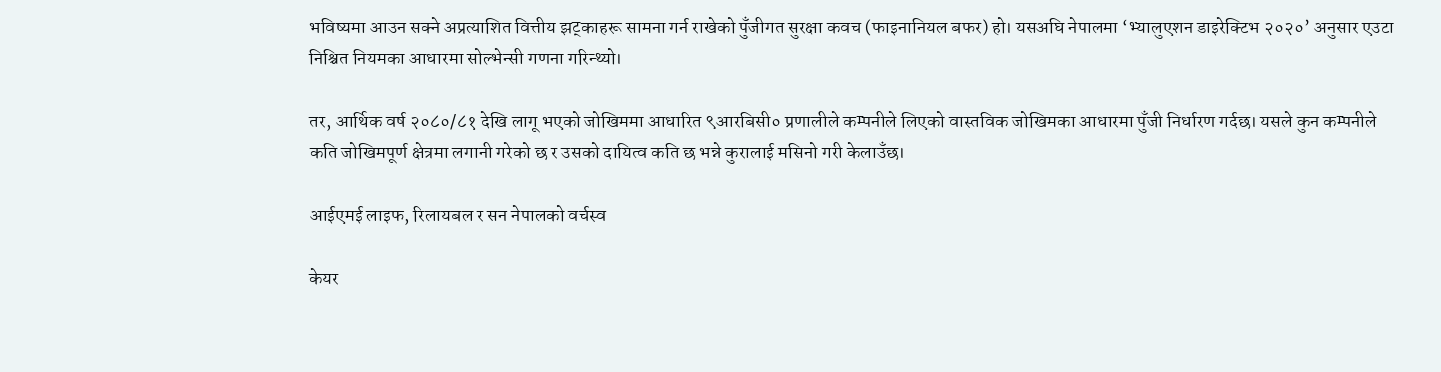भविष्यमा आउन सक्ने अप्रत्याशित वित्तीय झट्काहरू सामना गर्न राखेको पुँजीगत सुरक्षा कवच (फाइनानियल बफर) हो। यसअघि नेपालमा ‘भ्यालुएशन डाइरेक्टिभ २०२०’ अनुसार एउटा निश्चित नियमका आधारमा सोल्भेन्सी गणना गरिन्थ्यो।

तर, आर्थिक वर्ष २०८०/८१ देखि लागू भएको जोखिममा आधारित ९आरबिसी० प्रणालीले कम्पनीले लिएको वास्तविक जोखिमका आधारमा पुँजी निर्धारण गर्दछ। यसले कुन कम्पनीले कति जोखिमपूर्ण क्षेत्रमा लगानी गरेको छ र उसको दायित्व कति छ भन्ने कुरालाई मसिनो गरी केलाउँछ।

आईएमई लाइफ, रिलायबल र सन नेपालको वर्चस्व

केयर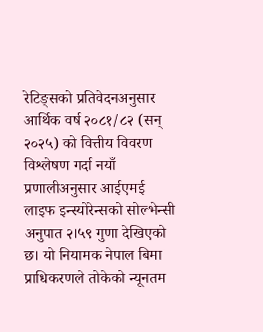रेटिङ्सको प्रतिवेदनअनुसार आर्थिक वर्ष २०८१/८२ (सन् २०२५) को वित्तीय विवरण विश्लेषण गर्दा नयाँ प्रणालीअनुसार आईएमई लाइफ इन्स्योरेन्सको सोल्भेन्सी अनुपात २।५९ गुणा देखिएको छ। यो नियामक नेपाल बिमा प्राधिकरणले तोकेको न्यूनतम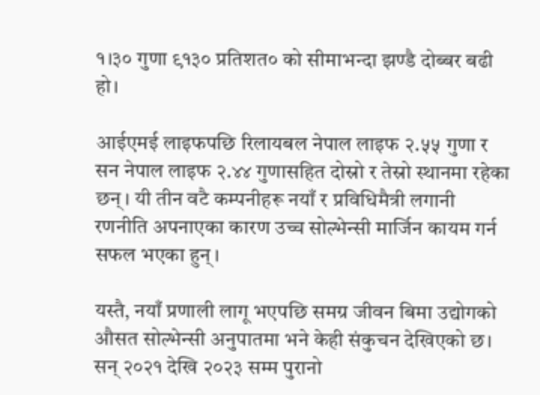१।३० गुणा ९१३० प्रतिशत० को सीमाभन्दा झण्डै दोब्बर बढी हो।

आईएमई लाइफपछि रिलायबल नेपाल लाइफ २.५५ गुणा र सन नेपाल लाइफ २.४४ गुणासहित दोस्रो र तेस्रो स्थानमा रहेका छन्। यी तीन वटै कम्पनीहरू नयाँ र प्रविधिमैत्री लगानी रणनीति अपनाएका कारण उच्च सोल्भेन्सी मार्जिन कायम गर्न सफल भएका हुन्।

यस्तै, नयाँ प्रणाली लागू भएपछि समग्र जीवन बिमा उद्योगको औसत सोल्भेन्सी अनुपातमा भने केही संकुचन देखिएको छ। सन् २०२१ देखि २०२३ सम्म पुरानो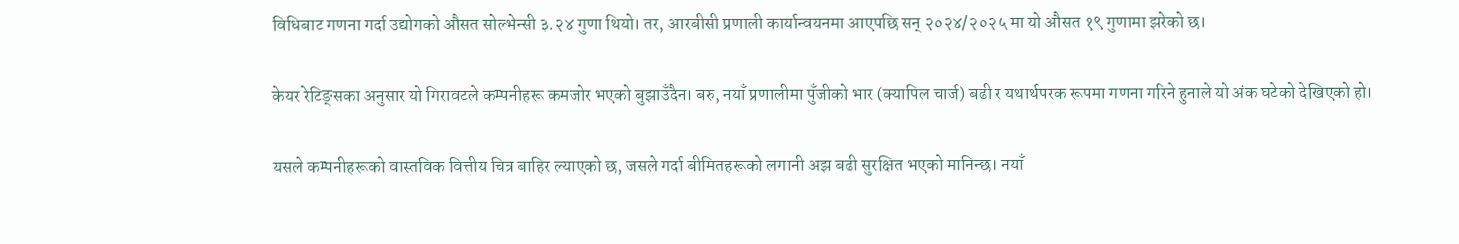विधिबाट गणना गर्दा उद्योगको औसत सोल्भेन्सी ३.२४ गुणा थियो। तर, आरबीसी प्रणाली कार्यान्वयनमा आएपछि सन् २०२४/२०२५ मा यो औसत १९ गुणामा झरेको छ।

केयर रेटिङ्सका अनुसार यो गिरावटले कम्पनीहरू कमजोर भएको बुझाउँदैन। बरु, नयाँ प्रणालीमा पुँजीको भार (क्यापिल चार्ज) बढी र यथार्थपरक रूपमा गणना गरिने हुनाले यो अंक घटेको देखिएको हो।

यसले कम्पनीहरूको वास्तविक वित्तीय चित्र बाहिर ल्याएको छ, जसले गर्दा बीमितहरूको लगानी अझ बढी सुरक्षित भएको मानिन्छ। नयाँ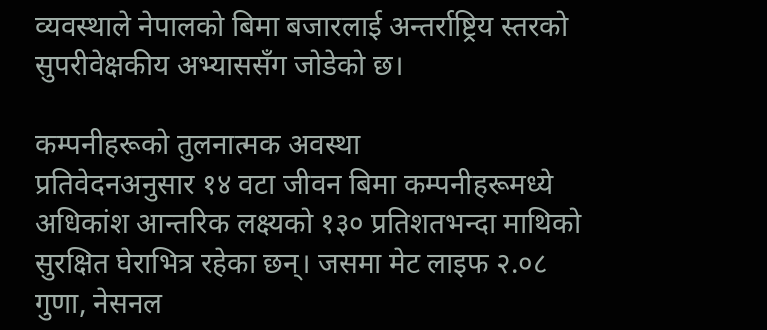व्यवस्थाले नेपालको बिमा बजारलाई अन्तर्राष्ट्रिय स्तरको सुपरीवेक्षकीय अभ्याससँग जोडेको छ।

कम्पनीहरूको तुलनात्मक अवस्था
प्रतिवेदनअनुसार १४ वटा जीवन बिमा कम्पनीहरूमध्ये अधिकांश आन्तरिक लक्ष्यको १३० प्रतिशतभन्दा माथिको सुरक्षित घेराभित्र रहेका छन्। जसमा मेट लाइफ २.०८ गुणा, नेसनल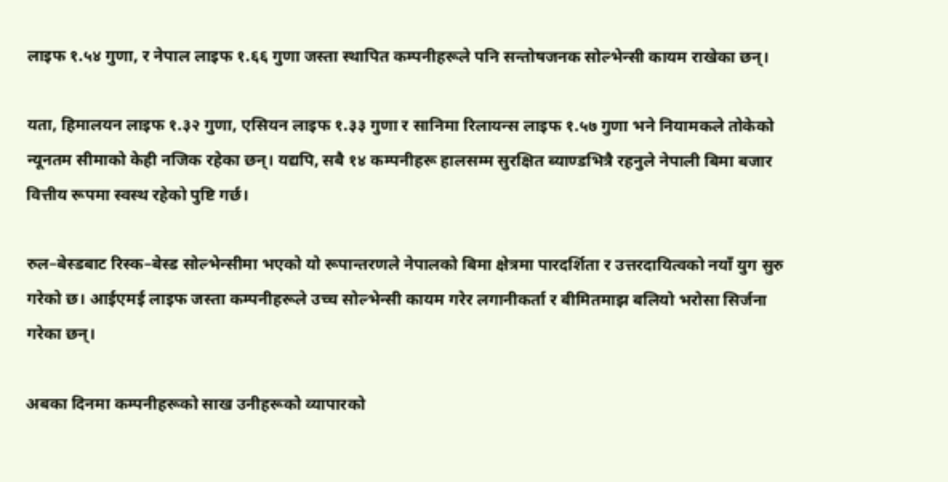लाइफ १.५४ गुणा, र नेपाल लाइफ १.६६ गुणा जस्ता स्थापित कम्पनीहरूले पनि सन्तोषजनक सोल्भेन्सी कायम राखेका छन्।

यता, हिमालयन लाइफ १.३२ गुणा, एसियन लाइफ १.३३ गुणा र सानिमा रिलायन्स लाइफ १.५७ गुणा भने नियामकले तोकेको न्यूनतम सीमाको केही नजिक रहेका छन्। यद्यपि, सबै १४ कम्पनीहरू हालसम्म सुरक्षित ब्याण्डभित्रै रहनुले नेपाली बिमा बजार वित्तीय रूपमा स्वस्थ रहेको पुष्टि गर्छ।

रुल–बेस्डबाट रिस्क–बेस्ड सोल्भेन्सीमा भएको यो रूपान्तरणले नेपालको बिमा क्षेत्रमा पारदर्शिता र उत्तरदायित्वको नयाँ युग सुरु गरेको छ। आईएमई लाइफ जस्ता कम्पनीहरूले उच्च सोल्भेन्सी कायम गरेर लगानीकर्ता र बीमितमाझ बलियो भरोसा सिर्जना गरेका छन्।

अबका दिनमा कम्पनीहरूको साख उनीहरूको व्यापारको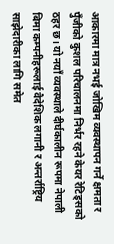आकारमा मात्र नभई जोखिम व्यवस्थापन गर्ने क्षमता र पुँजीको कुशल परिचालनमा निर्भर रहने केयर रेटिङ्सको ठहर छ। यो नयाँ व्यवस्थाले दीर्घकालीन रूपमा नेपाली बिमा कम्पनीहरूलाई वैदेशिक लगानी र अन्तर्राष्ट्रिय साझेदारीका लागि समेत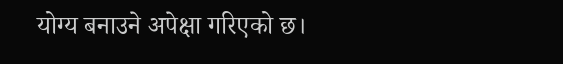योग्य बनाउने अपेक्षा गरिएको छ।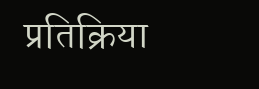प्रतिक्रिया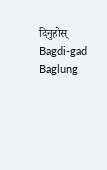दिनुहोस्
Bagdi-gad
Baglung